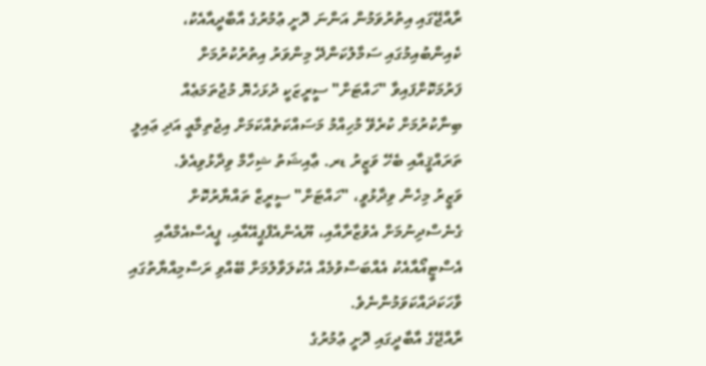ރާއްޖޭގައި އިތުރުވަމުން އަންނަ ދޮށީ ޢުމުރުގެ އާބާދީއާއެކު، ކެއިންބުއިމުގައި ސަމާލުކަންދޭ މިންވަރު އިތުރުކުރުމަށް ފަރުމަކޮށްފައިވާ "ހައްޓަށް" ސީރީޒަކީ ދުޅަހެޔޮ މުޖުތަމަޢެއް ބިނާކުރުމަށް ކުރެވޭ މުހިއްމު މަސައްކަތެއްކަމަށް އިޖުތިމާޢީ އަދި ޢައިލީ ތަރައްޤީއާއި ބެހޭ ވަޒީރު ޑރ. ޢާއިޝަތު ޝިހާމް ވިދާޅުވިއެވެ.
ވަޒީރު މިހެން ވިދާޅުވީ، "ހައްޓަށް" ސީރީޒް ތައްޔާރުކޮށް ގެނެސްދިނުމަށް އެވުޒާރާއާއި، ޔޫއެންއެފްޕީއޭއާއި، ޕީއެސްއެމްއާއި އެސްޓީއޯއާއެކު އެއްބަސްވުމެއް އެކުލަވާލުމަށް ބޭއްވި ރަސްމިއްޔާތުގައި ވާހަކަދައްކަވަމުންނެވެ.
ރާއްޖޭގެ އާބާދީގައި ދޮށީ ޢުމުރުގެ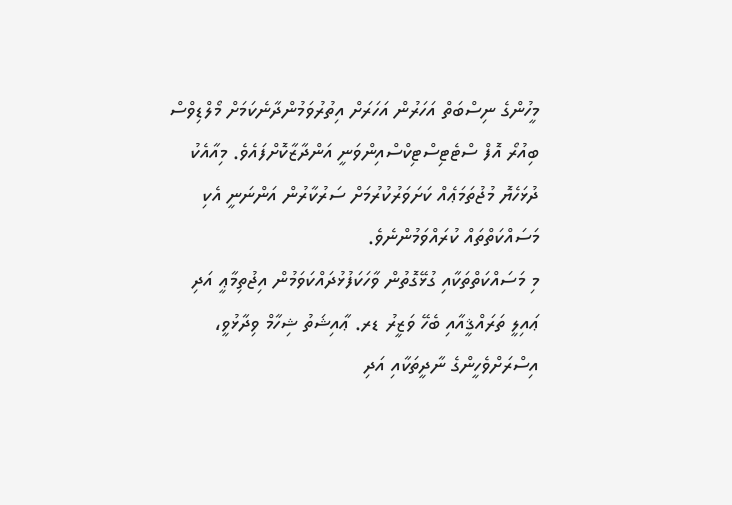މީހުންގެ ނިސްބަތް އަހަރުން އަހަރަށް އިތުރުވަމުންދާނެކަމަށް މޯލްޑިވްސް ބިއުރޯ އޮފް ސްޓެޓިސްޓިކްސްއިންވަނީ އަންދާޒާކޮށްފައެވެ. މިއާއެކު ދުޅަހެޔޮ މުޖުތަމަޢެއް ކަށަވަރުކުރުމަށް ސަރުކާރުން އަންނަނީ އެކި މަސައްކަތްތައް ކުރައްވަމުންނެވެ.
މި މަސައްކަތްތަކާއި ގުޅޭގޮތުން ވާހަކަފުޅުދައްކަވަމުން އިޖުތިމާޢީ އަދި ޢައިލީ ތަރައްޤީއާއި ބެހޭ ވަޒީރު ޑރ. ޢާއިޝަތު ޝިހާމް ވިދާޅުވީ، އިސްރަށްވެހީންގެ ނާދީތަކާއި އަދި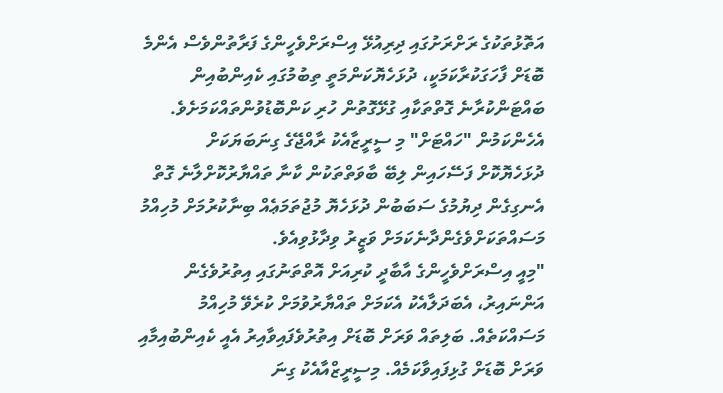އަތޮޅުތަކުގެ ރަށްރަށުގައި ދިރިއުޅޭ އިސްރަށްވެހީންގެ ފަރާތުންވެސް އެންމެ ބޮޑަށް ފާހަގަކުރާކަމަކީ، ދުޅަހެޔޮކަންމަތީ ތިބުމުގައި ކެއިންބުއިން ބައްޓަންކުރާނެ ގޮތްތަކާއި ގުޅޭގޮތުން ހުރި ކަންބޮޑުވުންތައްކަމަށެވެ.
އެހެންކަމުން "ހައްޓަށް" މި ސީރީޒާއެކު ރާއްޖޭގެ ގިނަބަޔަކަށް ދުޅަހެޔޮކޮށް ފަސޭހައިން ލިބޭ ބާވަތްތަކުން ކާނާ ތައްޔާރުކޮށްލާނެ ގޮތް އެނގިގެން ދިޔުމުގެ ސަބަބުން ދުޅަހެޔޮ މުޖުތަމަޢެއް ބިނާކުރުމަށް މުހިއްމު މަސައްތަކަށްވެގެންދާނެކަމަށް ވަޒީރު ވިދާޅުވިއެވެ.
"މިއީ އިސްރަށްވެހީންގެ އާބާދީ ކުރިއަށް އޮތްތަނުގައި އިތުރުވެގެން އަންނައިރު، އެބަދަލާއެކު އެކަމަށް ތައްޔާރުވުމަށް ކުރެވޭ މުހިއްމު މަސައްކަތެއް. ބަލިތައް ވަރަށް ބޮޑަށް އިތުރުވެފައިވާއިރު އެއީ ކެއިންބުއިމާއި ވަރަށް ބޮޑަށް ގުޅިފައިވާކަމެއް. މިސީރީޒްއާއެކު ގިނަ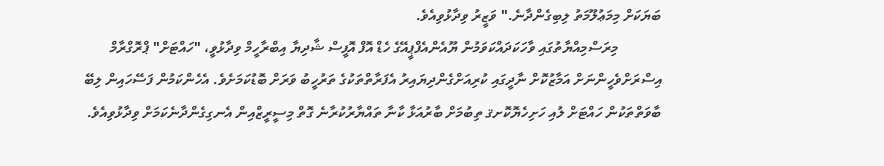ބަޔަކަށް މިމަޢުލޫމަތު ލިބިގެންދާނެ." ވަޒީރު ވިދާޅުވިއެވެ.
            މިރަސްމިއްޔާތުގައި ވާހަކަދައްކަވަމުން ޔޫއެންއެފްޕީއޭގެ ހެޑް އޮފް އޮފީސް ޝާދިޔާ އިބްރާހީމް ވިދާޅުވީ، "ހައްޓަށް" ޕްރޮގްރާމް އިސްރަށްވެހީންނަށް އަމާޒުކޮށް ނާދީގައި ކުރިއަށްގެންދިޔައިރު އެފަރާތްތަކުގެ ތަރުހީބު ވަރަށް ބޮޑުކަމަށެވެ. އެހެންކަމުން ފަސޭހައިން ލިބޭ ބާވަތްތަކުން ހައްޓަށް ލުއި ހަށިހެޔޮކޮށޤ ތިބުމަށް ބާރުއަޅާ ކާނާ ތައްޔާރުކުރާނެ ގޮތް މިސީރީޒްއިން އެނގިގެންދާނެކަމަށް ވިދާޅުވިއެވެ.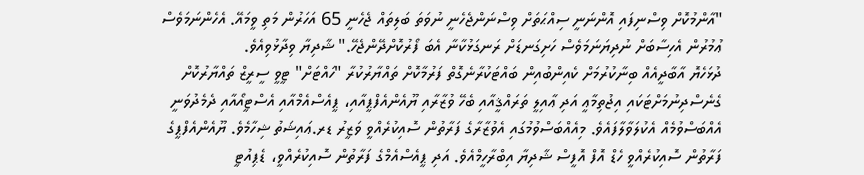"އާންމުކޮށް ވިސްނިފައި އޮންނަނީ ސިއްޙަތަށް ވިސްނަންޖެހެނީ ނުވަތަ ބަލިތައް ޖެހެނީ 65 އަހަރުން މަތި ވީމައޭ. އެހެންނަމަވެސް ޢުމުރުން އެހިސާބަށް ނުދިޔަނަމަވެސް ހަށިގަނޑަށް ރަނގަޅުކާނާ އެބަ ފޯރުކޮށްދޭންޖެހޭ." ޝާދިޔާ ވިދާޅުވިއެވެ.
ދުޅަހެޔޮ އާބާދީއެއް ބިނާކުރުމަށް ކެއިންބުއިން ބައްޓަކުރާނެގޮތް ފަރުމާކޮށް ތައްޔާރުކުރާ "ހައްޓަށް" ޓީވީ ސީރީޒް ތައްޔާރުކޮށް ގެނެސްދިނުމަށްޓަކައި އިޖުތިމާޢީ އަދި ޢާއިލީ ތަރައްޤީއާއި ބެހޭ ވުޒާރާއި ޔޫއެންއެފްޕީއާއި، ޕީއެސްއެމްއާއި އެސްޓީއޯއާއި ދެމެދުވަނީ އެއްބަސްވުމެއް އެކުލަވާލާފައެވެ. މިއެއްބަސްވުމުގައި އެވުޒާރާގެ ފަރާތުން ސޮއިކުރެއްވީ ވަޒީރު ޑރ.ޢައިޝަތު ޝިހާމެވެ. ޔޫއެންއެފްޕީގެ ފަރާތުން ސޮއިކުރެއްވީ ހެޑް އޮފް އޮފީސް ޝާދިޔާ އިބްރާހީމްއެވެ. އަދި ޕީއެސްއެމްގެ ފަރާތުން ސޮއިކުރެއްވީ، ޑެޕިއުޓީ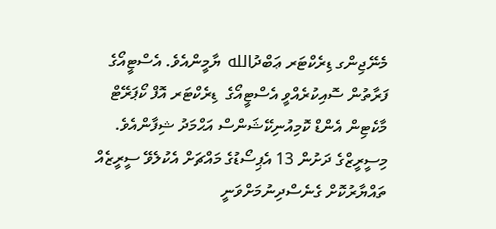މެނޭޖިންގ ޑިރެކްޓަރ ޢަބްދުالله ޔާމީންއެވެ. އެސްޓީއޯގެ ފަރާތުން ސޮއިކުރެއްވީ އެސްޓީއޯގެ  ޑިރެކްޓަރ އޮފް ކޯޕަރޭޓް މާކެޓިން އެންޑް ކޮމިއުނިކޭޝަންސް އަޙްމަދު ޝިފާންއެވެ.
މިސީރީޒްގެ ދަށުން 13 އެޕިސޯޑުގެ މައްޗަށް އެކުލެވޭ ސީރީޒެއް ތައްޔާރުކޮށް ގެނެސްދިނުމަށްވަނީ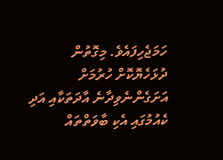ހަމަޖެހިފައެވެ. މިގޮތުން ދުޅަހެޔޮކޮށް ހުރުމަށް އަށަގެންނެވިދާނެ އާދަތަކާއި އަދި ކެއުމުގައި އެކި ބާވަތްތައް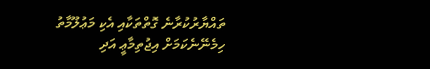ތައްޔާރުކުރާނެ ގޮތްތަކާއި އެކި މަޢުލޫމާތު ހިމެނޭނެކަމަށް އިޖުތިމާޢީ އަދި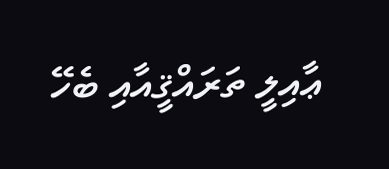ޢާއިލީ ތަރައްޤީއާއި ބެހޭ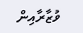ވުޒާރާއިން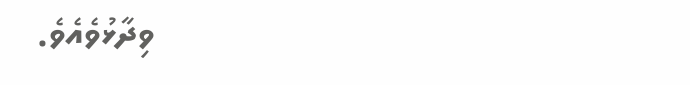ވިދާޅުވެއެވެ.